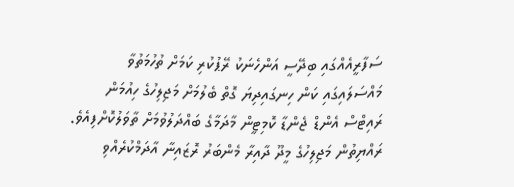ސަފާރީއެއްގައި ބިދޭސީ އަންހެނަކު ރޭޕުކުރި ކަމަށް ތުހުމަތުވާ މައްސަލައިގައި ކަން ހިނގައިދިޔަ ގޮތް ބެލުމަށް މަޖިލިހުގެ ހިއުމަން ރައިޓްސް އެންޑް ޖެންޑާ ކޮމިޓީން މާދަމާގެ ބައްދަލުވުމަށް ތާވަލުކޮށްފިއެވެ.
ރައްޔިތުން މަޖިލިހުގެ މީދޫ ދާއިރާ މެންބަރު ރޮޒައިނާ އާދަމްކުރެއްވި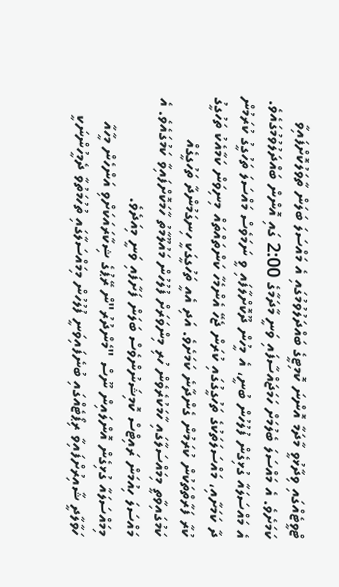ޓްވީޓެއްގައި ވިދާޅުވީ މާދަމާ އޮންނަ ކޮމިޓީގެ ބައްދަލުވުމުގައި އެ މައްސަލަ ބަލަން ތާވަލުކޮށްފައިވާ ކަމަށެވެ. އެ މައްސަލަ ބެލުމަށް ހަމަޖައްސާފައި ވަނީ މާދަމާގެ 2:00 ގައި އޮންން ބައްދަލުވުމުގައެވެ.
އެ މައްސަލައާ ގުޅިގެން ފުލުހުން ބުނީ، އެ މީހުން ދޫކޮށްލާފައި ވީ ނަމަވެސް މައްސަލަ ތަހުގީގު ކުރަމުން ދާ ކަމަށާއި، މައްސަލަތަކުގެ ތަހުގީގުގައި ކުރަން ޖެހޭ އެންމެހާ ކަންތައްތައް މިނިވަން ކަމާއެކު ތަހުގީގު ކުރާ ފަރާތްތަކުން ކުރަމުން ގެންދާނެ ކަމަށެވެ. އަދި އެއީ ތަހުގީގަކީ ހިނގަމުންދާ ތަހުގީގެއް ކަމުގައިވާތީ މިމައްސަލާގައި ހާމަކުރެވެން ހުރި މިންވަރަށް ފުލުހުން މައުލޫމާތު ހާމަކޮށްފައިވާ ކަމުގައެވެ. އެ މައްސަލަ ހިއުމަން ރައިޓްސް ކޮމިޝަނުންވެސް ބަލަން ފަށާފައި ވަނީ މިއަދެވެ.
މިމައްސަލައާ ގުޅިގެން އޮންލައިން ނޫސް "މެންދުރު"ން ރޭޕުގެ ޝިކާރައަކަށްވި އަންހެން މީހާއާ ހަވާލާދީ ޝާއިރުށްފައިވާ ރިޕޯޓެއްގައި ބުނެފައިވަނީ ފުލުހުން މިމައްސަލާގައި ތުހުމަތުވާ ދެމީހުންނަކީ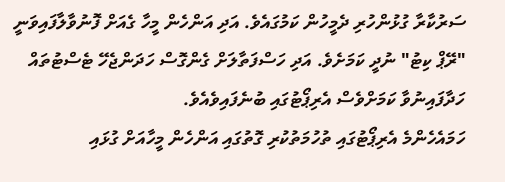ސަރުކާރާ ގުޅުންހުރި ދެމީހުން ކަމުގައެވެ. އަދި އަންހެން މީހާ ގެއަށް ފޮނުވާލާފައިވަނީ "ރޭޕް ކިޓު" ނުދީ ކަމަށެވެ. އަދި ހަސްފަތާލަށް ގެންގޮސް ހަދަންޖެހޭ ޓެސްޓުތައް ހަދާފައިނުވާ ކަމަށްވެސް އެރިޕޯޓުގައި ބުނެފައިވެއެވެ.
ހަމައެހެންމެ އެރިޕޯޓުގައި ތުހުމަތުކުރި ގޮތުގައި އަންހެން މީހާއަށް ގުޅައި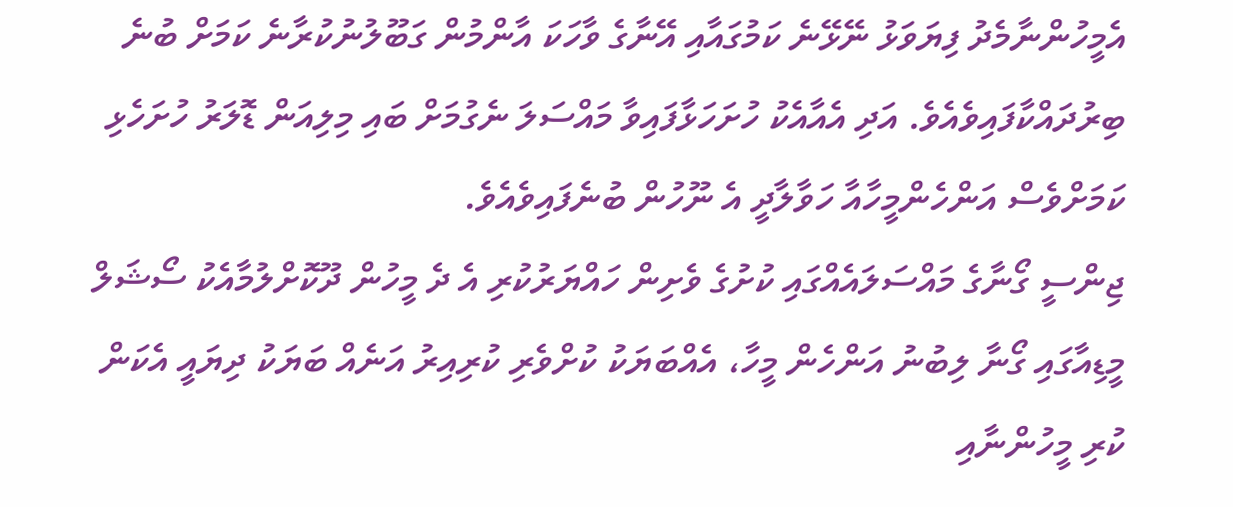އެމީހުންނާމެދު ފިޔަވަޅު ނޭޅޭނެ ކަމުގައާއި އޭނާގެ ވާހަކަ އާންމުން ގަބޫލުނުކުރާނެ ކަމަށް ބުނެ ބިރުދައްކާފައިވެއެވެ. އަދި އެއާއެކު ހުށަހަޅާފައިވާ މައްސަލަ ނެގުމަށް ބައި މިލިއަން ޑޮލަރު ހުށަހެޅި ކަމަށްވެސް އަންހެންމީހާއާ ހަވާލާދީ އެ ނޫހުން ބުނެފައިވެއެވެ.
ޖިންސީ ގޯނާގެ މައްސަލައެއްގައި ކުށުގެ ވެށިން ހައްޔަރުކުރި އެ ދެ މީހުން ދޫކޮށްލުމާއެކު ސޯޝަލް މީޑިއާގައި ގޯނާ ލިބުނު އަންހެން މީހާ، އެއްބަޔަކު ކުށްވެރި ކުރިއިރު އަނެއް ބަޔަކު ދިޔައީ އެކަން ކުރި މީހުންނާއި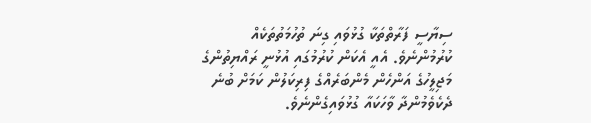ސިޔާސީ ފަރާތްތަކާ ގުޅުވައި ގިނަ ތުހުމަތުތަކެއް ކުރުމުންނެވެ. އެއީ އެކަން ކުރުމުގައި އުޅުނީ ރައްޔިތުންގެ މަޖިލީހުގެ އަންހެން މެންބަރެއްގެ ފިރިކަލުން ކަމަށް ބުނެ ދެކެވެމުންދާ ވާހަކައާ ގުޅުވައިގެންނެވެ.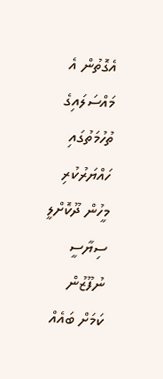އެގޮތުން އެ މައްސަލައިގެ ތުހުމަތުގައި ހައްޔަރުކުރި މީހުން ދޫކޮށްލީ ސިޔާސީ ނުފޫޒުން ކަމަށް ބައެއް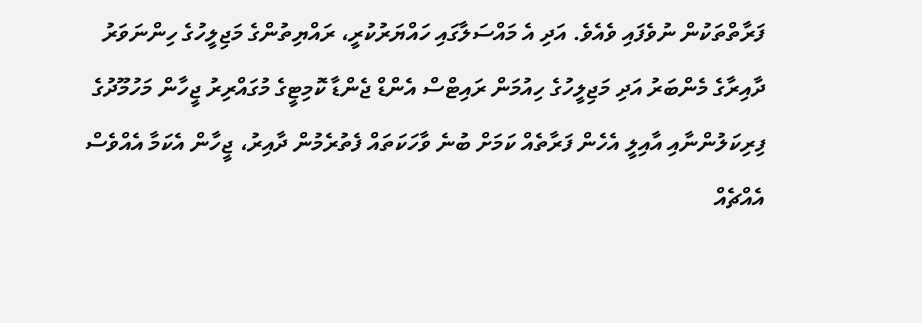ފަރާތްތަކުން ނުވެފައި ވެއެވެ. އަދި އެ މައްސަލާގައި ހައްޔަރުކުރީ، ރައްޔިތުންގެ މަޖިލީހުގެ ހިންނަވަރު ދާއިރާގެ މެންބަރު އަދި މަޖިލީހުގެ ހިއުމަން ރައިޓްސް އެންޑް ޖެންޑާ ކޮމިޓީގެ މުގައްރިރު ޖީހާން މަހުމޫދުގެ ފިރިކަލުންނާއި އާއިލީ އެހެން ފަރާތެއް ކަމަށް ބުނެ ވާހަކަތައް ފެތުރެމުން ދާއިރު، ޖީހާން އެކަމާ އެއްވެސް އެއްޗެއް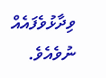ވިދާޅުވެފައެއް ނުވެއެވެ.